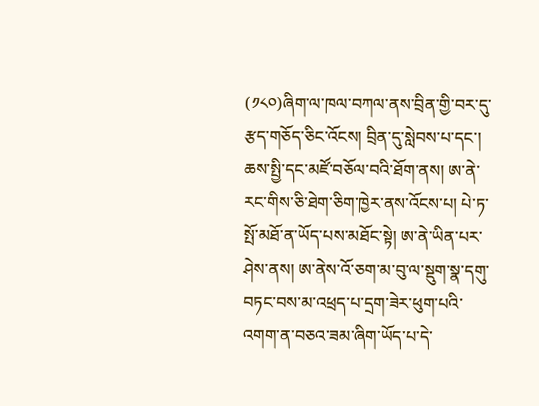(༡༨༠)ཞིག་ལ་ཁལ་བཀལ་ནས་བྲིན་གྱི་བར་དུ་རྩད་གཅོད་ཅིང་འོངས། བྲིན་དུ་སླེབས་པ་དང་། ཆས་སྤྱི་དང་མཛོ་བཅོལ་བའི་ཐོག་ནས། ཨ་ནེ་རང་གིས་ཅི་ཐེག་ཅིག་ཁྱེར་ནས་འོངས་པ། པེ་ཏ་སྤོ་མཐོ་ན་ཡོད་པས་མཐོང་སྟེ། ཨ་ནེ་ཡིན་པར་ཤེས་ནས། ཨ་ནེས་འོ་ཅག་མ་བུ་ལ་སྡུག་སྣ་དགུ་བཏང་བས་མ་འཕྲད་པ་དྲག་ཟེར་ཕུག་པའི་འགག་ན་བཅའ་ཟམ་ཞིག་ཡོད་པ་དེ་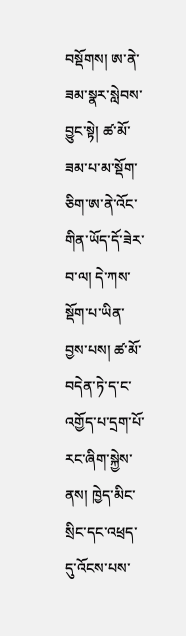བསྡོགས། ཨ་ནེ་ཟམ་སྣར་སླེབས་བྱུང་སྟེ། ཚ་མོ་ཟམ་པ་མ་སྡོག་ཅིག་ཨ་ནེ་འོང་གིན་ཡོད་དོ་ཟེར་བ་ལ། དེ་ཀས་སྡོག་པ་ཡིན་བྱས་པས། ཚ་མོ་བདེན་ཏེ་ད་ང་འགྱོད་པ་དྲག་པོ་རང་ཞིག་སྐྱེས་ནས། ཁྱེད་མིང་སྲིང་དང་འཕྲད་དུ་འོངས་པས་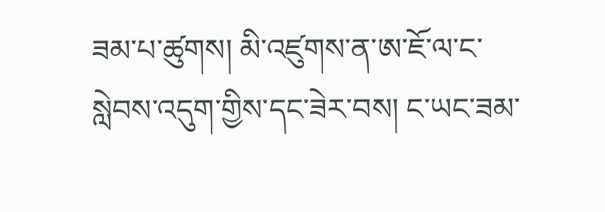ཟམ་པ་ཚུགས། མི་འཛུགས་ན་ཨ་ཇོ་ལ་ང་སླེབས་འདུག་གྱིས་དང་ཟེར་བས། ང་ཡང་ཟམ་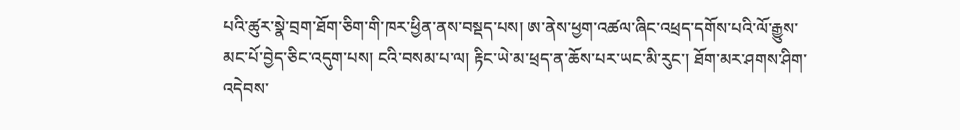པའི་ཚུར་སྣེ་བྲག་ཐོག་ཅིག་གི་ཁར་ཕྱིན་ནས་བསྡད་པས། ཨ་ནེས་ཕྱག་འཚལ་ཞིང་འཕྲད་དགོས་པའི་ལོ་རྒྱུས་མང་པོ་བྱེད་ཅིང་འདུག་པས། ངའི་བསམ་པ་ལ། རྟིང་ཡེ་མ་ཕྲད་ན་ཆོས་པར་ཡང་མི་རུང་། ཐོག་མར་ཤགས་ཤིག་འདེབས་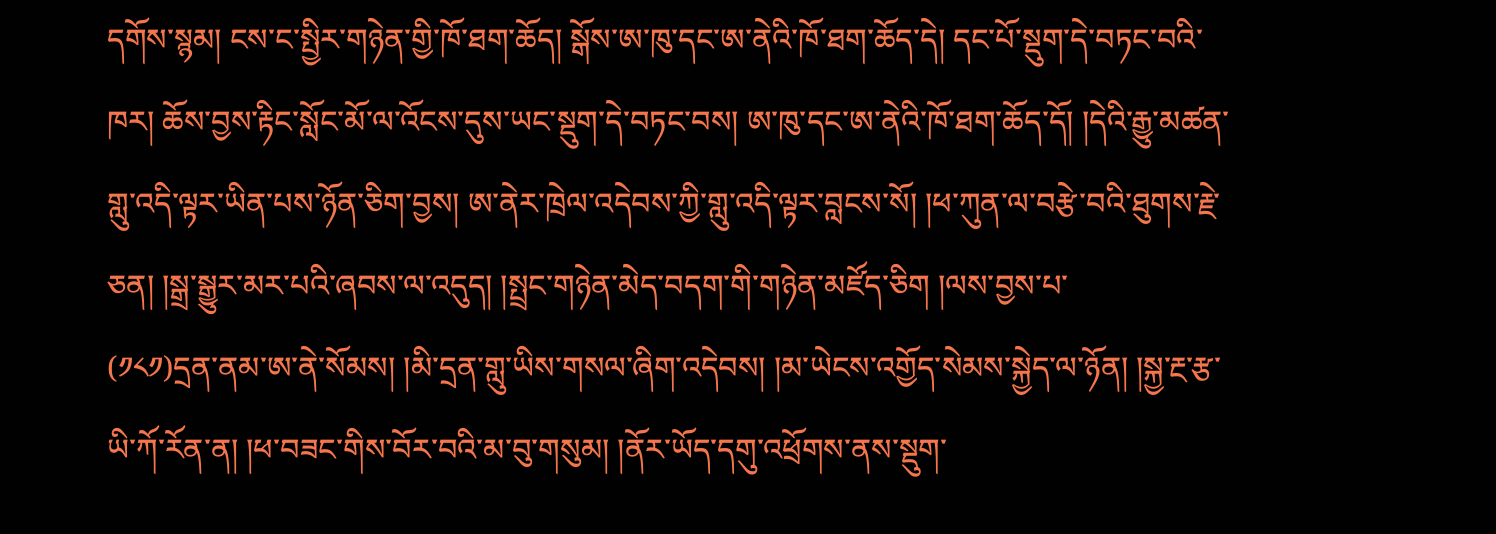དགོས་སྙམ། ངས་ང་སྤྱིར་གཉེན་གྱི་ཁོ་ཐག་ཆོད། སྒོས་ཨ་ཁུ་དང་ཨ་ནེའི་ཁོ་ཐག་ཆོད་དེ། དང་པོ་སྡུག་དེ་བཏང་བའི་ཁར། ཆོས་བྱས་རྟིང་སློང་མོ་ལ་འོངས་དུས་ཡང་སྡུག་དེ་བཏང་བས། ཨ་ཁུ་དང་ཨ་ནེའི་ཁོ་ཐག་ཆོད་དོ། །དེའི་རྒྱུ་མཚན་གླུ་འདི་ལྟར་ཡིན་པས་ཉོན་ཅིག་བྱས། ཨ་ནེར་ཁྲེལ་འདེབས་ཀྱི་གླུ་འདི་ལྟར་བླངས་སོ། །ཕ་ཀུན་ལ་བརྩེ་བའི་ཐུགས་རྗེ་ཅན། །སྒྲ་སྒྱུར་མར་པའི་ཞབས་ལ་འདུད། །སྤྲང་གཉེན་མེད་བདག་གི་གཉེན་མཛོད་ཅིག །ལས་བྱས་པ་
(༡༨༡)དྲན་ནམ་ཨ་ནེ་སོམས། །མི་དྲན་གླུ་ཡིས་གསལ་ཞིག་འདེབས། །མ་ཡེངས་འགྱོད་སེམས་སྐྱེད་ལ་ཉོན། །སྐྱ་རྔ་རྩ་ཡི་ཀོ་རོན་ན། །ཕ་བཟང་གིས་བོར་བའི་མ་བུ་གསུམ། །ནོར་ཡོད་དགུ་འཕྲོགས་ནས་སྡུག་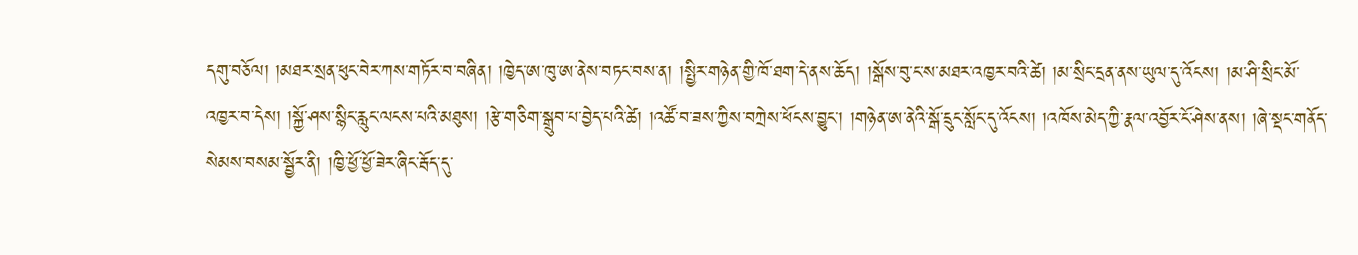དགུ་བཅོལ། །མཐར་སྲན་ཕུང་བེར་ཀས་གཏོར་བ་བཞིན། །ཁྱེད་ཨ་ཁུ་ཨ་ནེས་བཏང་བས་ན། །སྤྱིར་གཉེན་གྱི་ཁོ་ཐག་དེ་ནས་ཆོད། །སྒོས་བུ་ང་ས་མཐར་འཁྱར་བའི་ཚེ། །མ་སྲིང་དྲན་ནས་ཡུལ་དུ་འོངས། །མ་ཤི་སྲིང་མོ་འཁྱར་བ་དེས། །སྐྱོ་ཤས་སྙིང་རླུང་ལངས་པའི་མཐུས། །རྩེ་གཅིག་སྒྲུབ་པ་བྱེད་པའི་ཚེ། །འཚོ་བ་ཟས་ཀྱིས་བཀྲེས་ཕོངས་བྱུང་། །གཉེན་ཨ་ནེའི་སྒོ་དྲུང་སློང་དུ་འོངས། །འཁོས་མེད་ཀྱི་རྣལ་འབྱོར་ངོ་ཤེས་ནས། །ཞེ་སྡང་གནོད་སེམས་བསམ་སྦྱོར་ནི། །ཁྱི་ཕྱོ་ཕྱོ་ཟེར་ཞིང་རྦོད་དུ་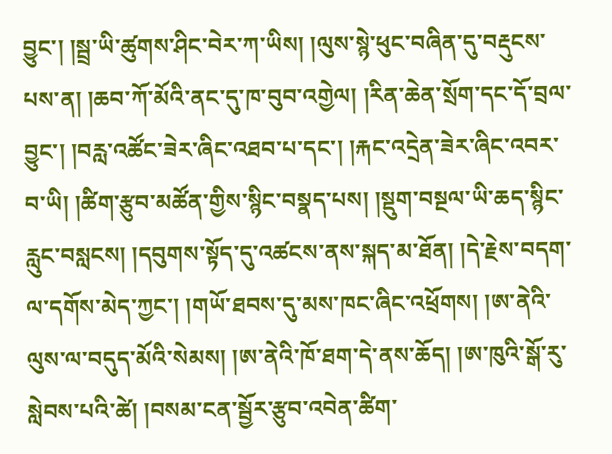བྱུང་། །སྦྲ་ཡི་ཚུགས་ཤིང་བེར་ཀ་ཡིས། །ལུས་སྙེ་ཕུང་བཞིན་དུ་བརྡུངས་པས་ན། །ཆབ་ཀོ་མོའི་ནང་དུ་ཁ་བུབ་འགྱེལ། །རིན་ཆེན་སྲོག་དང་དོ་བྲལ་བྱུང་། །བརླ་འཚོང་ཟེར་ཞིང་འཐབ་པ་དང་། །རྐང་འདྲེན་ཟེར་ཞིང་འབར་བ་ཡི། །ཚིག་རྩུབ་མཚོན་གྱིས་སྙིང་བསྣད་པས། །སྡུག་བསྔལ་ཡི་ཆད་སྙིང་རླུང་བསླངས། །དབུགས་སྟོད་དུ་འཚངས་ནས་སྐད་མ་ཐོན། །དེ་རྗེས་བདག་ལ་དགོས་མེད་ཀྱང་། །གཡོ་ཐབས་དུ་མས་ཁང་ཞིང་འཕྲོགས། །ཨ་ནེའི་ལུས་ལ་བདུད་མོའི་སེམས། །ཨ་ནེའི་ཁོ་ཐག་དེ་ནས་ཆོད། །ཨ་ཁུའི་སྒོ་རུ་སླེབས་པའི་ཚེ། །བསམ་ངན་སྦྱོར་རྩུབ་འབེན་ཚིག་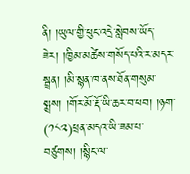ནི། །ཡུལ་གྱི་ཕུང་འདྲེ་སླེབས་ཡོད་ཟེར། །ཁྱིམ་མཚེས་གསོད་པའི་ར་མདར་སྦྲན། །མི་སྙན་ཁ་ནས་ཐོན་གསུམ་སྨྲས། །གོར་མོ་རྡོ་ཡི་ཆར་བ་ཕབ། །ཉག་
(༡༨༢)ཕྲན་མདའ་ཡི་ཟམ་པ་བཙུགས། །སྙིང་ལ་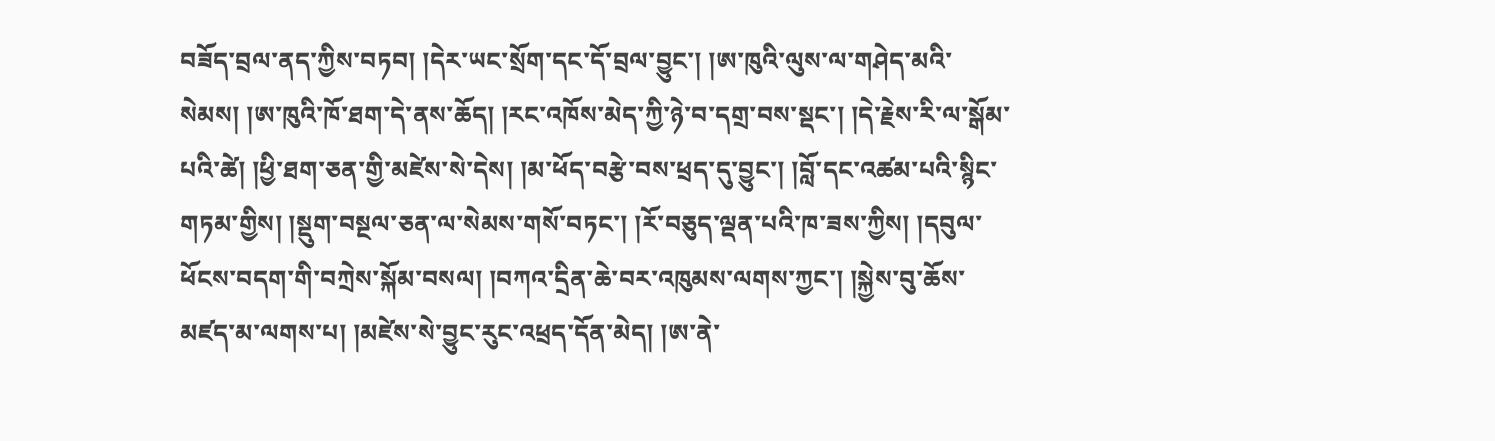བཟོད་བྲལ་ནད་ཀྱིས་བཏབ། །དེར་ཡང་སྲོག་དང་དོ་བྲལ་བྱུང་། །ཨ་ཁུའི་ལུས་ལ་གཤེད་མའི་སེམས། །ཨ་ཁུའི་ཁོ་ཐག་དེ་ནས་ཆོད། །རང་འཁོས་མེད་ཀྱི་ཉེ་བ་དགྲ་བས་སྡང་། །དེ་རྗེས་རི་ལ་སྒོམ་པའི་ཚེ། །ཕྱི་ཐག་ཅན་གྱི་མཛེས་སེ་དེས། །མ་ཕོད་བརྩེ་བས་ཕྲད་དུ་བྱུང་། །བློ་དང་འཚམ་པའི་སྙིང་གཏམ་གྱིས། །སྡུག་བསྔལ་ཅན་ལ་སེམས་གསོ་བཏང་། །རོ་བཅུད་ལྡན་པའི་ཁ་ཟས་ཀྱིས། །དབུལ་ཕོངས་བདག་གི་བཀྲེས་སྐོམ་བསལ། །བཀའ་དྲིན་ཆེ་བར་འཁུམས་ལགས་ཀྱང་། །སྐྱེས་བུ་ཆོས་མཛད་མ་ལགས་པ། །མཛེས་སེ་བྱུང་རུང་འཕྲད་དོན་མེད། །ཨ་ནེ་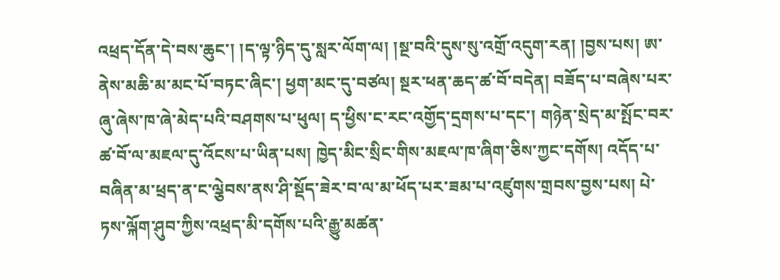འཕྲད་དོན་དེ་བས་ཆུང་། །ད་ལྟ་ཉིད་དུ་སླར་ལོག་ལ། །སྔ་བའི་དུས་སུ་འགྲོ་འདུག་རན། །བྱས་པས། ཨ་ནེས་མཆི་མ་མང་པོ་བཏང་ཞིང་། ཕྱག་མང་དུ་བཙལ། སྔར་ཕན་ཆད་ཚ་བོ་བདེན། བཟོད་པ་བཞེས་པར་ཞུ་ཞེས་ཁ་ཞེ་མེད་པའི་བཤགས་པ་ཕུལ། ད་ཕྱིས་ང་རང་འགྱོད་དྲགས་པ་དང་། གཉེན་སྲེད་མ་སྤོང་བར་ཚ་བོ་ལ་མཇལ་དུ་འོངས་པ་ཡིན་པས། ཁྱེད་མིང་སྲིང་གིས་མཇལ་ཁ་ཞིག་ཅིས་ཀྱང་དགོས། འདོད་པ་བཞིན་མ་ཕྲད་ན་ང་ལྕེབས་ནས་ཤི་སྡོད་ཟེར་བ་ལ་མ་ཕོད་པར་ཟམ་པ་འཛུགས་གྲབས་བྱས་པས། པེ་ཏས་ལྐོག་ཤུབ་ཀྱིས་འཕྲད་མི་དགོས་པའི་རྒྱུ་མཚན་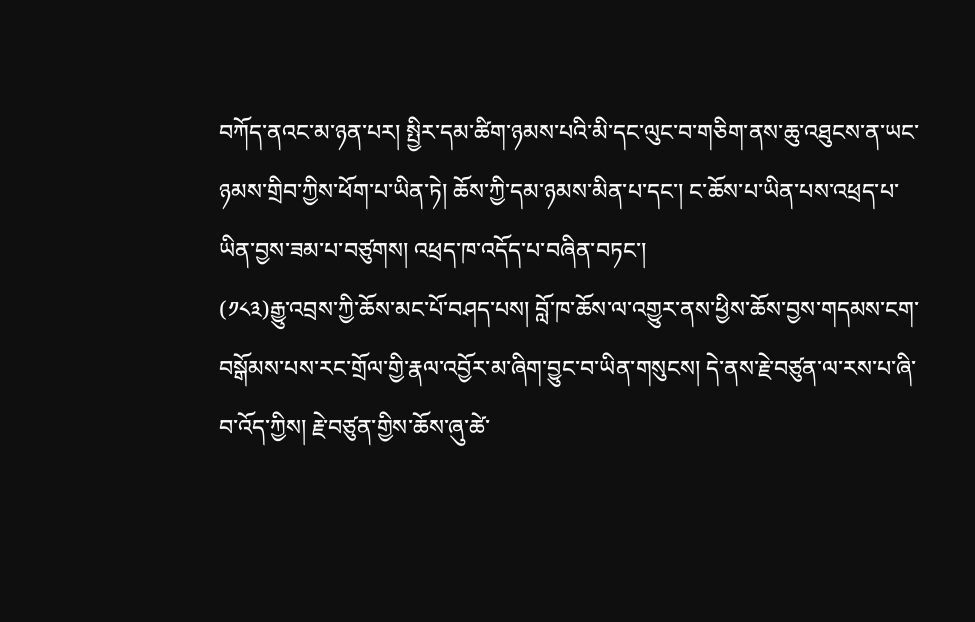བཀོད་ནའང་མ་ཉན་པར། སྤྱིར་དམ་ཚིག་ཉམས་པའི་མི་དང་ལུང་བ་གཅིག་ནས་ཆུ་འཐུངས་ན་ཡང་ཉམས་གྲིབ་ཀྱིས་ཕོག་པ་ཡིན་ཏེ། ཆོས་ཀྱི་དམ་ཉམས་མིན་པ་དང་། ང་ཆོས་པ་ཡིན་པས་འཕྲད་པ་ཡིན་བྱས་ཟམ་པ་བཙུགས། འཕྲད་ཁ་འདོད་པ་བཞིན་བཏང་།
(༡༨༣)རྒྱུ་འབྲས་ཀྱི་ཆོས་མང་པོ་བཤད་པས། བློ་ཁ་ཆོས་ལ་འགྱུར་ནས་ཕྱིས་ཆོས་བྱས་གདམས་ངག་བསྒོམས་པས་རང་གྲོལ་གྱི་རྣལ་འབྱོར་མ་ཞིག་བྱུང་བ་ཡིན་གསུངས། དེ་ནས་རྗེ་བཙུན་ལ་རས་པ་ཞི་བ་འོད་ཀྱིས། རྗེ་བཙུན་གྱིས་ཆོས་ཞུ་ཚེ་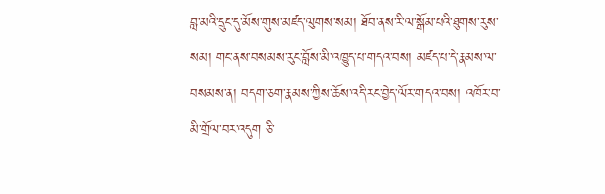བླ་མའི་དྲུང་དུ་མོས་གུས་མཛད་ལུགས་སམ། ཐོབ་ནས་རི་ལ་སྒོམ་པའི་ཐུགས་རུས་སམ། གང་ནས་བསམས་རུང་བློས་མི་འཁྱུད་པ་གདའ་བས། མཛད་པ་དེ་རྣམས་ལ་བསམས་ན། བདག་ཅག་རྣམས་ཀྱིས་ཆོས་འདི་རང་བྱེད་ལོར་གདའ་བས། འཁོར་བ་མི་གྲོལ་བར་འདུག ཅི་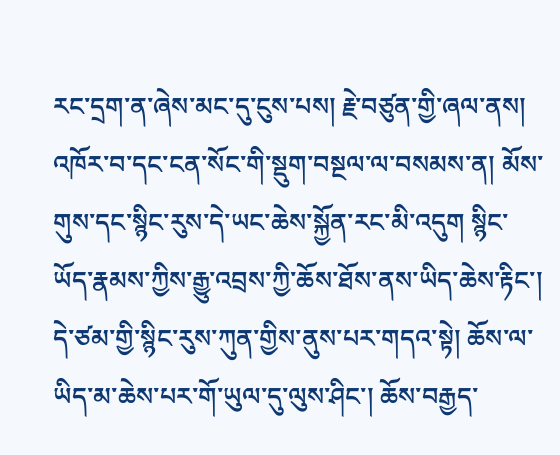རང་དྲག་ན་ཞེས་མང་དུ་ངུས་པས། རྗེ་བཙུན་གྱི་ཞལ་ནས། འཁོར་བ་དང་ངན་སོང་གི་སྡུག་བསྔལ་ལ་བསམས་ན། མོས་གུས་དང་སྙིང་རུས་དེ་ཡང་ཆེས་སྐྱོན་རང་མི་འདུག སྙིང་ཡོད་རྣམས་ཀྱིས་རྒྱུ་འབྲས་ཀྱི་ཆོས་ཐོས་ནས་ཡིད་ཆེས་རྟིང་། དེ་ཙམ་གྱི་སྙིང་རུས་ཀུན་གྱིས་ནུས་པར་གདའ་སྟེ། ཆོས་ལ་ཡིད་མ་ཆེས་པར་གོ་ཡུལ་དུ་ལུས་ཤིང་། ཆོས་བརྒྱད་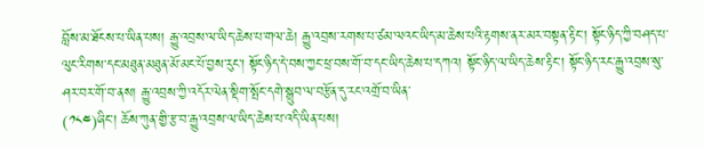བློས་མ་ཐོངས་པ་ཡིན་པས། རྒྱུ་འབྲས་ལ་ཡིད་ཆེས་པ་གལ་ཆེ། རྒྱུ་འབྲས་རགས་པ་ཙམ་ལའང་ཡིད་མ་ཆེས་པའི་རྟགས་ནར་མར་བསྟན་རྟིང་། སྟོང་ཉིད་ཀྱི་བཤད་པ་ལུང་རིགས་དང་མཐུན་མཐུན་མོ་མང་པོ་བྱས་རུང་། སྟོང་ཉིད་དེ་བས་ཀྱང་ཕྲ་བས་གོ་བ་དང་ཡིད་ཆེས་པ་དཀའ། སྟོང་ཉིད་ལ་ཡིད་ཆེས་རྟིང་། སྟོང་ཉིད་རང་རྒྱུ་འབྲས་སུ་ཤར་བར་གོ་བ་ནས། རྒྱུ་འབྲས་ཀྱི་འདོར་ལེན་སྡིག་སྤོང་དགེ་སྒྲུབ་ལ་བརྩོན་དུ་རང་འགྲོ་བ་ཡིན་
(༡༨༤)ཞིང་། ཆོས་ཀུན་གྱི་རྩ་བ་རྒྱུ་འབྲས་ལ་ཡིད་ཆེས་པ་འདི་ཡིན་པས།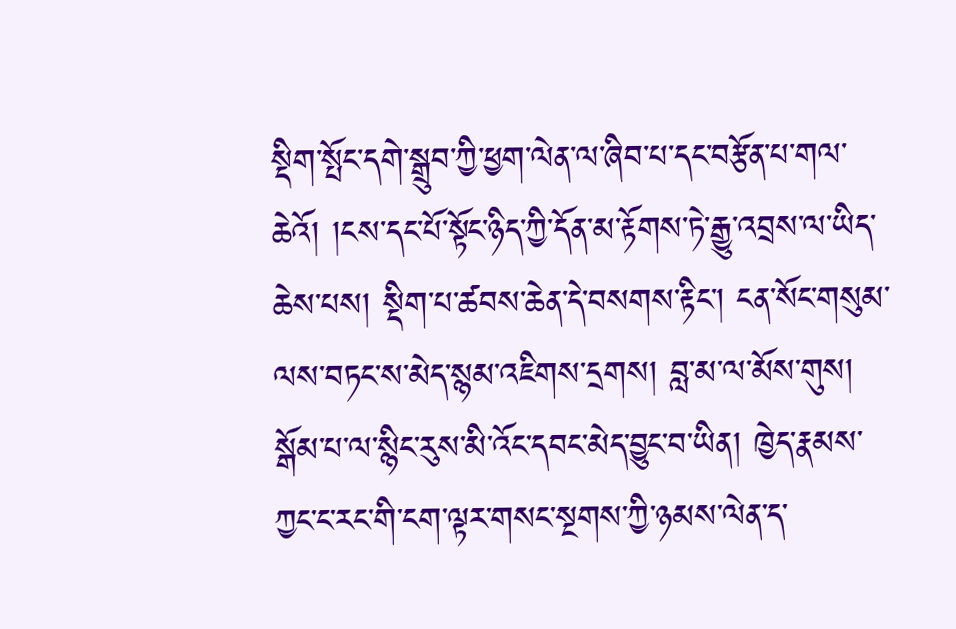སྡིག་སྤོང་དགེ་སྒྲུབ་ཀྱི་ཕྱག་ལེན་ལ་ཞིབ་པ་དང་བརྩོན་པ་གལ་ཆེའོ། །ངས་དང་པོ་སྟོང་ཉིད་ཀྱི་དོན་མ་རྟོགས་ཏེ་རྒྱུ་འབྲས་ལ་ཡིད་ཆེས་པས། སྡིག་པ་ཚབས་ཆེན་དེ་བསགས་རྟིང་། ངན་སོང་གསུམ་ལས་བཏང་ས་མེད་སྙམ་འཇིགས་དྲགས། བླ་མ་ལ་མོས་གུས། སྒོམ་པ་ལ་སྙིང་རུས་མི་འོང་དབང་མེད་བྱུང་བ་ཡིན། ཁྱེད་རྣམས་ཀྱང་ང་རང་གི་ངག་ལྟར་གསང་སྔགས་ཀྱི་ཉམས་ལེན་ད་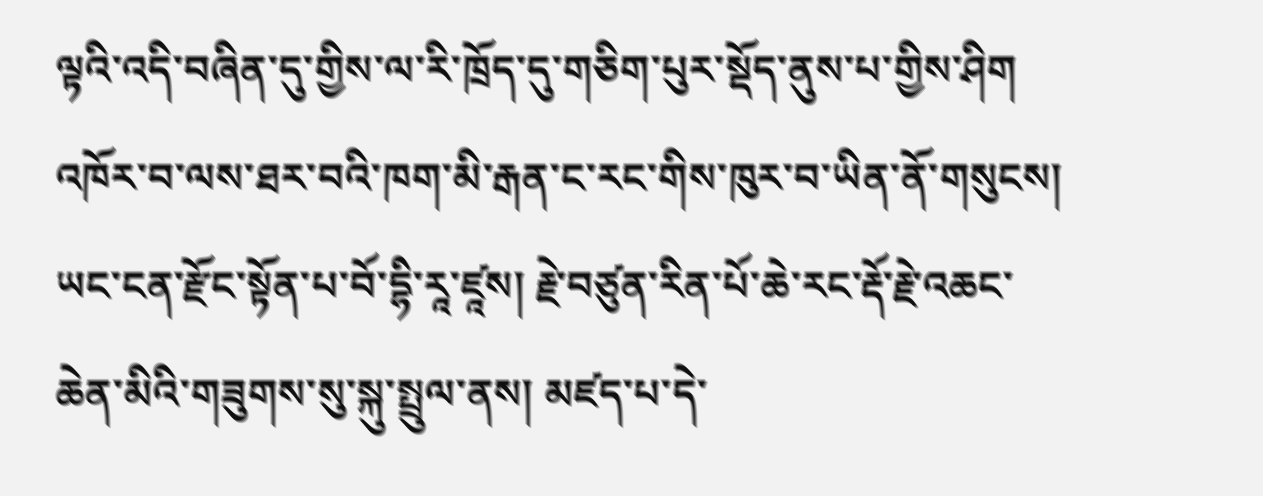ལྟའི་འདི་བཞིན་དུ་གྱིས་ལ་རི་ཁྲོད་དུ་གཅིག་པུར་སྡོད་ནུས་པ་གྱིས་ཤིག འཁོར་བ་ལས་ཐར་བའི་ཁག་མི་རྒན་ང་རང་གིས་ཁུར་བ་ཡིན་ནོ་གསུངས། ཡང་ངན་རྫོང་སྟོན་པ་བོ་དྷི་རཱ་ཛཱས། རྗེ་བཙུན་རིན་པོ་ཆེ་རང་རྡོ་རྗེ་འཆང་ཆེན་མིའི་གཟུགས་སུ་སྐུ་སྤྲུལ་ནས། མཛད་པ་དེ་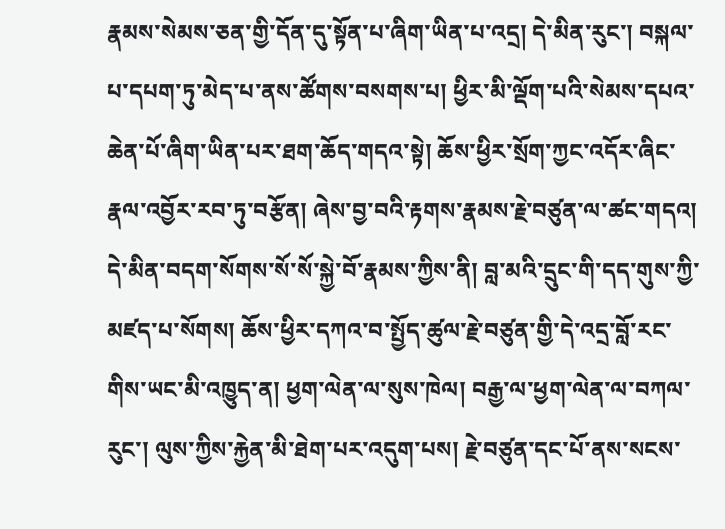རྣམས་སེམས་ཅན་གྱི་དོན་དུ་སྟོན་པ་ཞིག་ཡིན་པ་འདྲ། དེ་མིན་རུང་། བསྐལ་པ་དཔག་ཏུ་མེད་པ་ནས་ཚོགས་བསགས་པ། ཕྱིར་མི་ལྡོག་པའི་སེམས་དཔའ་ཆེན་པོ་ཞིག་ཡིན་པར་ཐག་ཆོད་གདའ་སྟེ། ཆོས་ཕྱིར་སྲོག་ཀྱང་འདོར་ཞིང་རྣལ་འབྱོར་རབ་ཏུ་བརྩོན། ཞེས་བྱ་བའི་རྟགས་རྣམས་རྗེ་བཙུན་ལ་ཚང་གདའ། དེ་མིན་བདག་སོགས་སོ་སོ་སྐྱེ་བོ་རྣམས་ཀྱིས་ནི། བླ་མའི་དྲུང་གི་དད་གུས་ཀྱི་མཛད་པ་སོགས། ཆོས་ཕྱིར་དཀའ་བ་སྤྱོད་ཚུལ་རྗེ་བཙུན་གྱི་དེ་འདྲ་བློ་རང་གིས་ཡང་མི་འཁྱུད་ན། ཕྱག་ལེན་ལ་སུས་ཁེལ། བརྒྱ་ལ་ཕྱག་ལེན་ལ་བཀལ་རུང་། ལུས་ཀྱིས་རྐྱེན་མི་ཐེག་པར་འདུག་པས། རྗེ་བཙུན་དང་པོ་ནས་སངས་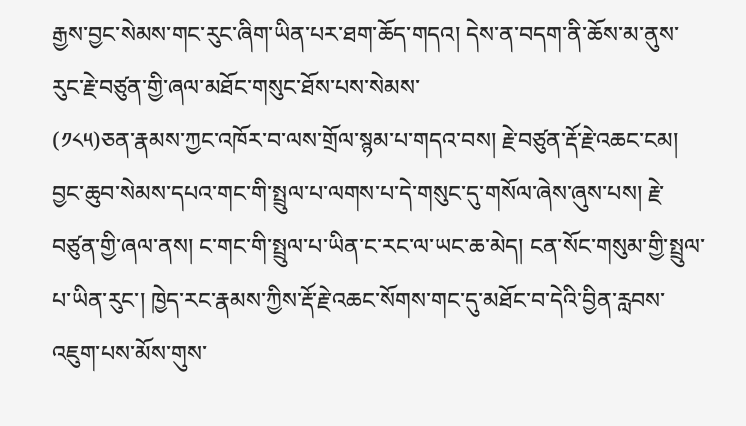རྒྱས་བྱང་སེམས་གང་རུང་ཞིག་ཡིན་པར་ཐག་ཆོད་གདའ། དེས་ན་བདག་ནི་ཆོས་མ་ནུས་རུང་རྗེ་བཙུན་གྱི་ཞལ་མཐོང་གསུང་ཐོས་པས་སེམས་
(༡༨༥)ཅན་རྣམས་ཀྱང་འཁོར་བ་ལས་གྲོལ་སྙམ་པ་གདའ་བས། རྗེ་བཙུན་རྡོ་རྗེ་འཆང་ངམ། བྱང་ཆུབ་སེམས་དཔའ་གང་གི་སྤྲུལ་པ་ལགས་པ་དེ་གསུང་དུ་གསོལ་ཞེས་ཞུས་པས། རྗེ་བཙུན་གྱི་ཞལ་ནས། ང་གང་གི་སྤྲུལ་པ་ཡིན་ང་རང་ལ་ཡང་ཆ་མེད། ངན་སོང་གསུམ་གྱི་སྤྲུལ་པ་ཡིན་རུང་། ཁྱེད་རང་རྣམས་ཀྱིས་རྡོ་རྗེ་འཆང་སོགས་གང་དུ་མཐོང་བ་དེའི་བྱིན་རླབས་འཇུག་པས་མོས་གུས་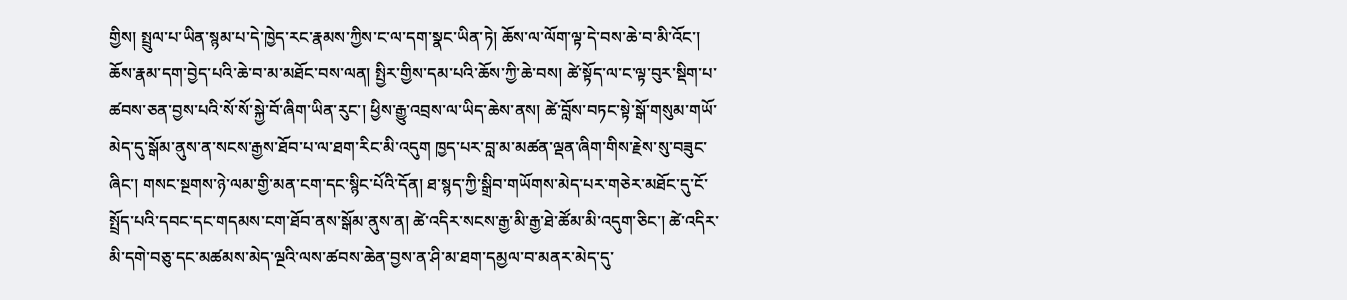གྱིས། སྤྲུལ་པ་ཡིན་སྙམ་པ་དེ་ཁྱེད་རང་རྣམས་ཀྱིས་ང་ལ་དག་སྣང་ཡིན་ཏེ། ཆོས་ལ་ལོག་ལྟ་དེ་བས་ཆེ་བ་མི་འོང་། ཆོས་རྣམ་དག་བྱེད་པའི་ཆེ་བ་མ་མཐོང་བས་ལན། སྤྱིར་གྱིས་དམ་པའི་ཆོས་ཀྱི་ཆེ་བས། ཚེ་སྟོད་ལ་ང་ལྟ་བུར་སྡིག་པ་ཚབས་ཅན་བྱས་པའི་སོ་སོ་སྐྱེ་བོ་ཞིག་ཡིན་རུང་། ཕྱིས་རྒྱུ་འབྲས་ལ་ཡིད་ཆེས་ནས། ཚེ་བློས་བཏང་སྟེ་སྒོ་གསུམ་གཡོ་མེད་དུ་སྒོམ་ནུས་ན་སངས་རྒྱས་ཐོབ་པ་ལ་ཐག་རིང་མི་འདུག ཁྱད་པར་བླ་མ་མཚན་ལྡན་ཞིག་གིས་རྗེས་སུ་བཟུང་ཞིང་། གསང་སྔགས་ཉེ་ལམ་གྱི་མན་ངག་དང་སྙིང་པོའི་དོན། ཐ་སྙད་ཀྱི་སྒྲིབ་གཡོགས་མེད་པར་གཅེར་མཐོང་དུ་ངོ་སྤྲོད་པའི་དབང་དང་གདམས་ངག་ཐོབ་ནས་སྒོམ་ནུས་ན། ཚེ་འདིར་སངས་རྒྱ་མི་རྒྱ་ཐེ་ཚོམ་མི་འདུག་ཅིང་། ཚེ་འདིར་མི་དགེ་བཅུ་དང་མཚམས་མེད་ལྔའི་ལས་ཚབས་ཆེན་བྱས་ན་ཤི་མ་ཐག་དམྱལ་བ་མནར་མེད་དུ་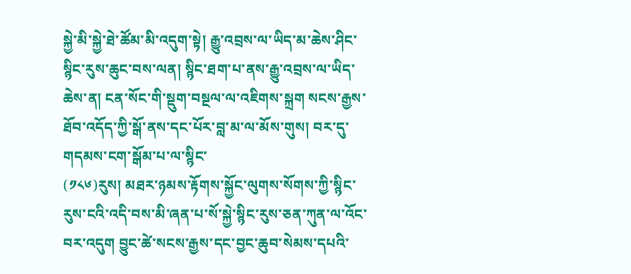སྐྱེ་མི་སྐྱེ་ཐེ་ཚོམ་མི་འདུག་སྟེ། རྒྱུ་འབྲས་ལ་ཡིད་མ་ཆེས་ཤིང་སྙིང་རུས་ཆུང་བས་ལན། སྙིང་ཐག་པ་ནས་རྒྱུ་འབྲས་ལ་ཡིད་ཆེས་ན། ངན་སོང་གི་སྡུག་བསྔལ་ལ་འཇིགས་སྐྲག སངས་རྒྱས་ཐོབ་འདོད་ཀྱི་སྒོ་ནས་དང་པོར་བླ་མ་ལ་མོས་གུས། བར་དུ་གདམས་ངག་སྒོམ་པ་ལ་སྙིང་
(༡༨༦)རུས། མཐར་ཉམས་རྟོགས་སྐྱོང་ལུགས་སོགས་ཀྱི་སྙིང་རུས་ངའི་འདི་བས་མི་ཞན་པ་སོ་སྐྱེ་སྙིང་རུས་ཅན་ཀུན་ལ་འོང་བར་འདུག བྱུང་ཚེ་སངས་རྒྱས་དང་བྱང་ཆུབ་སེམས་དཔའི་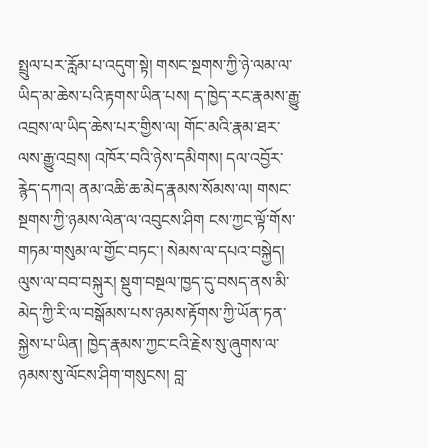སྤྲུལ་པར་རློམ་པ་འདུག་སྟེ། གསང་སྔགས་ཀྱི་ཉེ་ལམ་ལ་ཡིད་མ་ཆེས་པའི་རྟགས་ཡིན་པས། ད་ཁྱེད་རང་རྣམས་རྒྱུ་འབྲས་ལ་ཡིད་ཆེས་པར་གྱིས་ལ། གོང་མའི་རྣམ་ཐར་ལས་རྒྱུ་འབྲས། འཁོར་བའི་ཉེས་དམིགས། དལ་འབྱོར་རྙེད་དཀའ། ནམ་འཆི་ཆ་མེད་རྣམས་སོམས་ལ། གསང་སྔགས་ཀྱི་ཉམས་ལེན་ལ་འབུངས་ཤིག ངས་ཀྱང་ལྟོ་གོས་གཏམ་གསུམ་ལ་གྱོང་བཏང་། སེམས་ལ་དཔའ་བསྐྱེད། ལུས་ལ་བབ་བསྐུར། སྡུག་བསྔལ་ཁྱད་དུ་བསད་ནས་མི་མེད་ཀྱི་རི་ལ་བསྒོམས་པས་ཉམས་རྟོགས་ཀྱི་ཡོན་ཏན་སྐྱེས་པ་ཡིན། ཁྱེད་རྣམས་ཀྱང་ངའི་རྗེས་སུ་ཞུགས་ལ་ཉམས་སུ་ལོངས་ཤིག་གསུངས། བླ་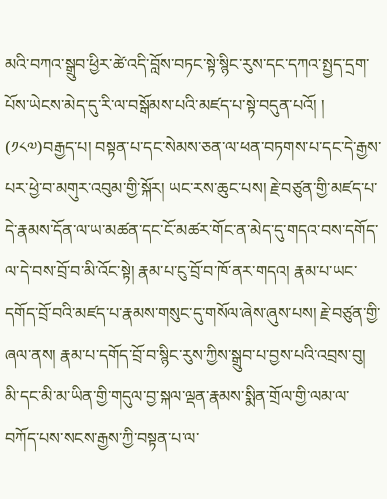མའི་བཀའ་སྒྲུབ་ཕྱིར་ཚེ་འདི་བློས་བཏང་སྟེ་སྙིང་རུས་དང་དཀའ་སྤྱད་དྲག་པོས་ཡེངས་མེད་དུ་རི་ལ་བསྒོམས་པའི་མཛད་པ་སྟེ་བདུན་པའོ། །
(༡༨༧)བརྒྱད་པ། བསྟན་པ་དང་སེམས་ཅན་ལ་ཕན་བཏགས་པ་དང་དེ་རྒྱས་པར་ཕྱེ་བ་མགུར་འབུམ་གྱི་སྐོར། ཡང་རས་ཆུང་པས། རྗེ་བཙུན་གྱི་མཛད་པ་དེ་རྣམས་དོན་ལ་ཡ་མཚན་དང་ངོ་མཚར་གོང་ན་མེད་དུ་གདའ་བས་དགོད་ལ་དེ་བས་བྲོ་བ་མི་འོང་སྟེ། རྣམ་པ་ངུ་བྲོ་བ་ཁོ་ནར་གདའ། རྣམ་པ་ཡང་དགོད་བྲོ་བའི་མཛད་པ་རྣམས་གསུང་དུ་གསོལ་ཞེས་ཞུས་པས། རྗེ་བཙུན་གྱི་ཞལ་ནས། རྣམ་པ་དགོད་བྲོ་བ་སྙིང་རུས་ཀྱིས་སྒྲུབ་པ་བྱས་པའི་འབྲས་བུ། མི་དང་མི་མ་ཡིན་གྱི་གདུལ་བྱ་སྐལ་ལྡན་རྣམས་སྨིན་གྲོལ་གྱི་ལམ་ལ་བཀོད་པས་སངས་རྒྱས་ཀྱི་བསྟན་པ་ལ་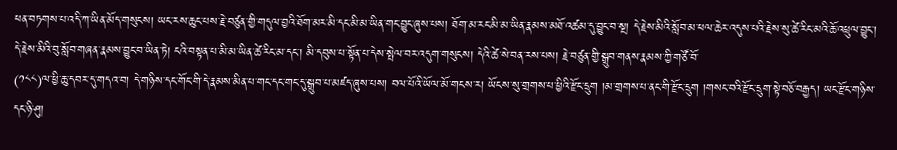ཕན་བཏགས་པ་འདི་ཀ་ཡིན་མོད་གསུངས། ཡང་རས་ཆུང་པས་རྗེ་བཙུན་གྱི་གདུལ་བྱའི་ཐོག་མར་མི་དང་མི་མ་ཡིན་གང་བྱུང་ཞུས་པས། ཐོག་མ་རང་མི་མ་ཡིན་རྣམས་མཐོ་འཚམ་དུ་བྱུང་བ་སྔ། དེ་རྗེས་མིའི་སློབ་མ་ཕལ་ཆེར་འདུས་པའི་རྗེས་སུ་ཚེ་རིང་མའི་ཆོ་འཕྲུལ་བྱུང་། དེ་རྗེས་མིའི་བུ་སློབ་གཞན་རྣམས་བྱུང་བ་ཡིན་ཏེ། ངའི་བསྟན་པ་མི་མ་ཡིན་ཚེ་རིང་མ་དང་། མི་དབུས་པ་སྟོན་པ་དེས་སྤེལ་བར་འདུག་གསུངས། དེའི་ཚེ་སེ་བན་རས་པས། རྗེ་བཙུན་གྱི་སྒྲུབ་གནས་རྣམས་ཀྱི་གཙོ་བོ་
(༡༨༨)ལ་ཕྱི་ཆུ་དབར་དུ་གདའ་བ། དེ་གཉིས་དང་གོང་གི་དེ་རྣམས་མིན་པ་གང་དང་གང་དུ་སྒྲུབ་པ་མཛད་ཞུས་པས། བལ་པོའི་ཡོལ་མོ་གངས་ར། ཡོངས་སུ་གྲགས་པ་ཕྱིའི་རྫོང་དྲུག །མ་གྲགས་པ་ནང་གི་རྫོང་དྲུག །གསང་བའི་རྫོང་དྲུག་སྟེ་བཅོ་བརྒྱད། ཡང་རྫོང་གཉིས་དང་ཉི་ཤུ།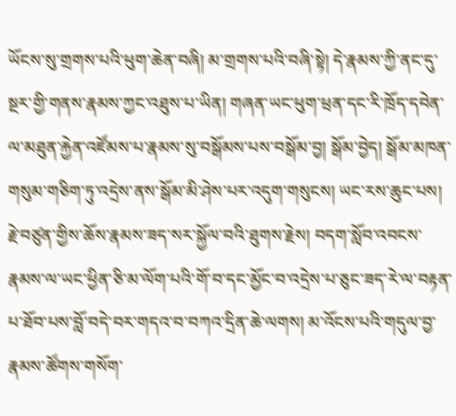ཡོངས་སུ་གྲགས་པའི་ཕུག་ཆེན་བཞི། མ་གྲགས་པའི་བཞི་སྟེ། དེ་རྣམས་ཀྱི་ནང་དུ་སྔར་གྱི་གནས་རྣམས་ཀྱང་འཐུས་པ་ཡིན། གཞན་ཡང་ཕུག་ཕྲན་དང་རི་ཁྲོད་དབེན་ལ་མཐུན་རྐྱེན་འཛོམས་པ་རྣམས་སུ་བསྒོམས་པས་བསྒོམ་བྱ། སྒོམ་བྱེད། སྒོམ་མཁན་གསུམ་གཅིག་ཏུ་འདྲེས་ནས་སྒོམ་མི་ཤེས་པར་འདུག་གསུངས། ཡང་རས་ཆུང་པས། རྗེ་བཙུན་གྱིས་ཆོས་རྣམས་ཟད་སར་སྐྱོལ་བའི་ཐུགས་རྗེས། བདག་སློབ་འབངས་རྣམས་ལ་ཡང་ཕྱིན་ཅི་མ་ལོག་པའི་གོ་བ་དང་མྱོང་བ་འདྲེས་པ་ཅུང་ཟད་རེ་ལ་བརྟན་པ་ཐོབ་པས་བློ་བདེ་བར་གདའ་བ་བཀའ་དྲིན་ཆེ་ལགས། མ་འོངས་པའི་གདུལ་བྱ་རྣམས་ཚོགས་གསོག་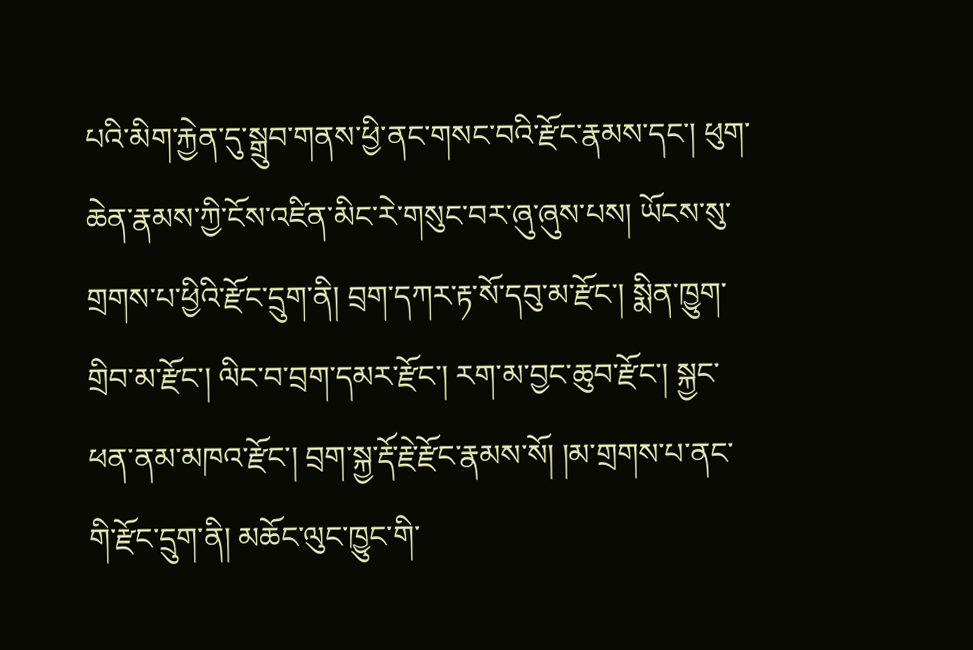པའི་མིག་རྐྱེན་དུ་སྒྲུབ་གནས་ཕྱི་ནང་གསང་བའི་རྫོང་རྣམས་དང་། ཕུག་ཆེན་རྣམས་ཀྱི་ངོས་འཛིན་མིང་རེ་གསུང་བར་ཞུ་ཞུས་པས། ཡོངས་སུ་གྲགས་པ་ཕྱིའི་རྫོང་དྲུག་ནི། བྲག་དཀར་རྟ་སོ་དབུ་མ་རྫོང་། སྨིན་ཁྱུག་གྲིབ་མ་རྫོང་། ལིང་བ་བྲག་དམར་རྫོང་། རག་མ་བྱང་ཆུབ་རྫོང་། སྐྱང་ཕན་ནམ་མཁའ་རྫོང་། བྲག་སྐྱ་རྡོ་རྗེ་རྫོང་རྣམས་སོ། །མ་གྲགས་པ་ནང་གི་རྫོང་དྲུག་ནི། མཆོང་ལུང་ཁྱུང་གི་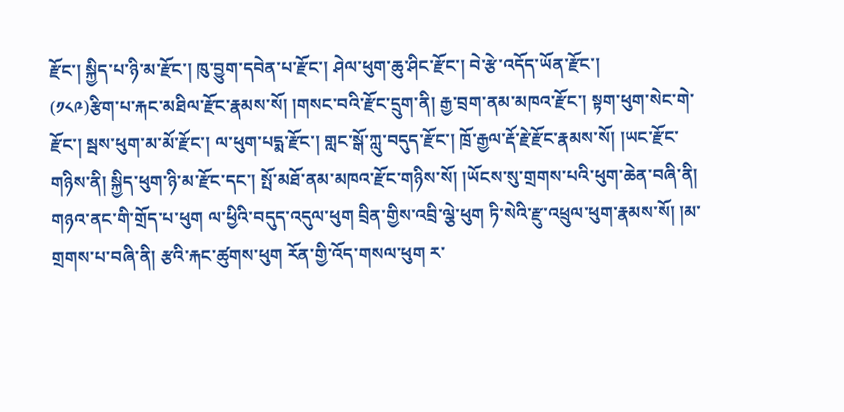རྫོང་། སྐྱིད་པ་ཉི་མ་རྫོང་། ཁུ་བྱུག་དབེན་པ་རྫོང་། ཤེལ་ཕུག་ཆུ་ཤིང་རྫོང་། བེ་རྩེ་འདོད་ཡོན་རྫོང་།
(༡༨༩)རྩིག་པ་རྐང་མཐིལ་རྫོང་རྣམས་སོ། །གསང་བའི་རྫོང་དྲུག་ནི། རྒྱ་བྲག་ནམ་མཁའ་རྫོང་། སྟག་ཕུག་སེང་གེ་རྫོང་། སྦས་ཕུག་མ་མོ་རྫོང་། ལ་ཕུག་པདྨ་རྫོང་། གླང་སྒོ་ཀླུ་བདུད་རྫོང་། ཁྲོ་རྒྱལ་རྡོ་རྗེ་རྫོང་རྣམས་སོ། །ཡང་རྫོང་གཉིས་ནི། སྐྱིད་ཕུག་ཉི་མ་རྫོང་དང་། སྤོ་མཐོ་ནམ་མཁའ་རྫོང་གཉིས་སོ། །ཡོངས་སུ་གྲགས་པའི་ཕུག་ཆེན་བཞི་ནི། གཉའ་ནང་གི་གྲོད་པ་ཕུག ལ་ཕྱིའི་བདུད་འདུལ་ཕུག བྲིན་གྱིས་འབྲི་ལྕེ་ཕུག ཏི་སེའི་རྫུ་འཕྲུལ་ཕུག་རྣམས་སོ། །མ་གྲགས་པ་བཞི་ནི། རྩའི་རྐང་ཚུགས་ཕུག རོན་གྱི་འོད་གསལ་ཕུག ར་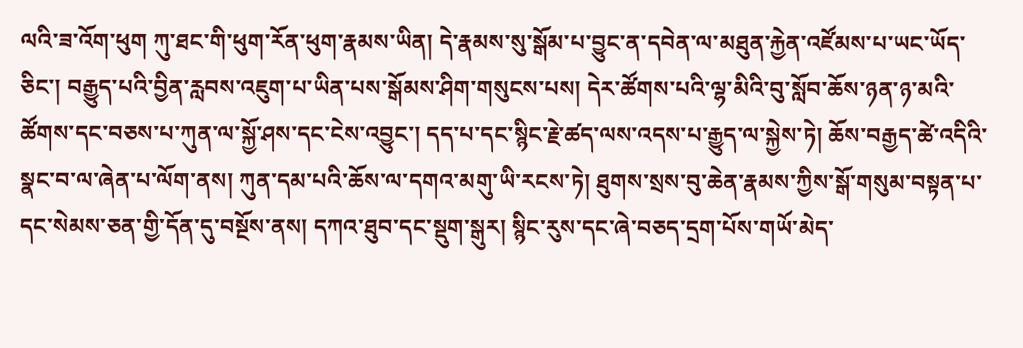ལའི་ཟ་འོག་ཕུག ཀུ་ཐང་གི་ཕུག་རོན་ཕུག་རྣམས་ཡིན། དེ་རྣམས་སུ་སྒོམ་པ་བྱུང་ན་དབེན་ལ་མཐུན་རྐྱེན་འཛོམས་པ་ཡང་ཡོད་ཅིང་། བརྒྱུད་པའི་བྱིན་རླབས་འཇུག་པ་ཡིན་པས་སྒོམས་ཤིག་གསུངས་པས། དེར་ཚོགས་པའི་ལྷ་མིའི་བུ་སློབ་ཆོས་ཉན་ཉ་མའི་ཚོགས་དང་བཅས་པ་ཀུན་ལ་སྐྱོ་ཤས་དང་ངེས་འབྱུང་། དད་པ་དང་སྙིང་རྗེ་ཚད་ལས་འདས་པ་རྒྱུད་ལ་སྐྱེས་ཏེ། ཆོས་བརྒྱད་ཚེ་འདིའི་སྣང་བ་ལ་ཞེན་པ་ལོག་ནས། ཀུན་དམ་པའི་ཆོས་ལ་དགའ་མགུ་ཡི་རངས་ཏེ། ཐུགས་སྲས་བུ་ཆེན་རྣམས་ཀྱིས་སྒོ་གསུམ་བསྟན་པ་དང་སེམས་ཅན་གྱི་དོན་དུ་བསྔོས་ནས། དཀའ་ཐུབ་དང་སྡུག་སྒུར། སྙིང་རུས་དང་ཞེ་བཅད་དྲག་པོས་གཡོ་མེད་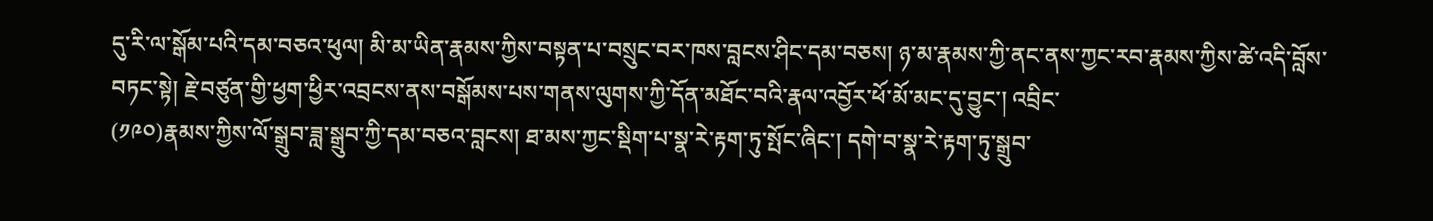དུ་རི་ལ་སྒོམ་པའི་དམ་བཅའ་ཕུལ། མི་མ་ཡིན་རྣམས་ཀྱིས་བསྟན་པ་བསྲུང་བར་ཁས་བླངས་ཤིང་དམ་བཅས། ཉ་མ་རྣམས་ཀྱི་ནང་ནས་ཀྱང་རབ་རྣམས་ཀྱིས་ཚེ་འདི་བློས་བཏང་སྟེ། རྗེ་བཙུན་གྱི་ཕྱག་ཕྱིར་འབྲངས་ནས་བསྒོམས་པས་གནས་ལུགས་ཀྱི་དོན་མཐོང་བའི་རྣལ་འབྱོར་ཕོ་མོ་མང་དུ་བྱུང་། འབྲིང་
(༡༩༠)རྣམས་ཀྱིས་ལོ་སྒྲུབ་ཟླ་སྒྲུབ་ཀྱི་དམ་བཅའ་བླངས། ཐ་མས་ཀྱང་སྡིག་པ་སྣ་རེ་རྟག་ཏུ་སྤོང་ཞིང་། དགེ་བ་སྣ་རེ་རྟག་ཏུ་སྒྲུབ་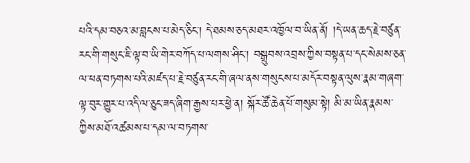པའི་དམ་བཅའ་མ་བླངས་པ་མེད་ཅིང་། དེ་ཐམས་ཅད་མཐར་འཁྱོལ་བ་ཡིན་ནོ། །དེ་ཡན་ཆད་རྗེ་བཙུན་རང་གི་གསུང་ཇི་ལྟ་བ་ཡི་གེར་བཀོད་པ་ལགས་ཤིང་། བསྒྲུབས་འབྲས་ཀྱིས་བསྟན་པ་དང་སེམས་ཅན་ལ་ཕན་བཏགས་པའི་མཛད་པ་རྗེ་བཙུན་རང་གི་ཞལ་ནས་གསུངས་པ་མདོར་བསྟན་ལུས་རྣམ་གཞག་ལྟ་བུར་གྱུར་པ་འདི་ལ་ཅུང་ཟད་ཞིག་རྒྱས་པར་ཕྱེ་ན། སྐོར་ཚོ་ཆེན་པོ་གསུམ་སྟེ། མི་མ་ཡིན་རྣམས་ཀྱིས་མཐོ་འཚམས་པ་དམ་ལ་བཏགས་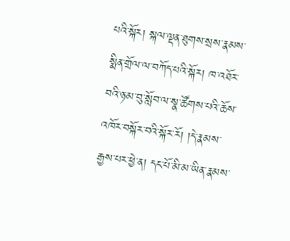པའི་སྐོར། སྐལ་ལྡན་ཐུགས་སྲས་རྣམས་སྨིན་གྲོལ་ལ་བཀོད་པའི་སྐོར། ཁ་འཐོར་བའི་ཉ་མ་བུ་སློབ་ལ་སྣ་ཚོགས་པའི་ཆོས་འཁོར་བསྐོར་བའི་སྐོར་རོ། །དེ་རྣམས་རྒྱས་པར་ཕྱེ་ན། དང་པོ་མི་མ་ཡིན་རྣམས་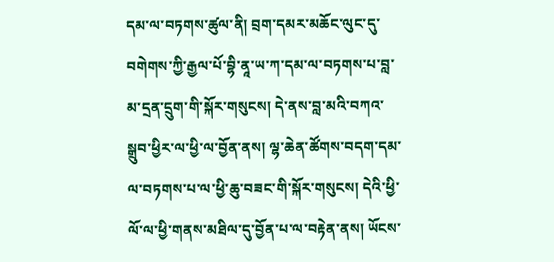དམ་ལ་བཏགས་ཚུལ་ནི། བྲག་དམར་མཆོང་ལུང་དུ་བགེགས་ཀྱི་རྒྱལ་པོ་བྷི་ནཱ་ཡ་ཀ་དམ་ལ་བཏགས་པ་བླ་མ་དྲན་དྲུག་གི་སྐོར་གསུངས། དེ་ནས་བླ་མའི་བཀའ་སྒྲུབ་ཕྱིར་ལ་ཕྱི་ལ་བྱོན་ནས། ལྷ་ཆེན་ཚོགས་བདག་དམ་ལ་བཏགས་པ་ལ་ཕྱི་ཆུ་བཟང་གི་སྐོར་གསུངས། དེའི་ཕྱི་ལོ་ལ་ཕྱི་གནས་མཐིལ་དུ་བྱོན་པ་ལ་བརྟེན་ནས། ཡོངས་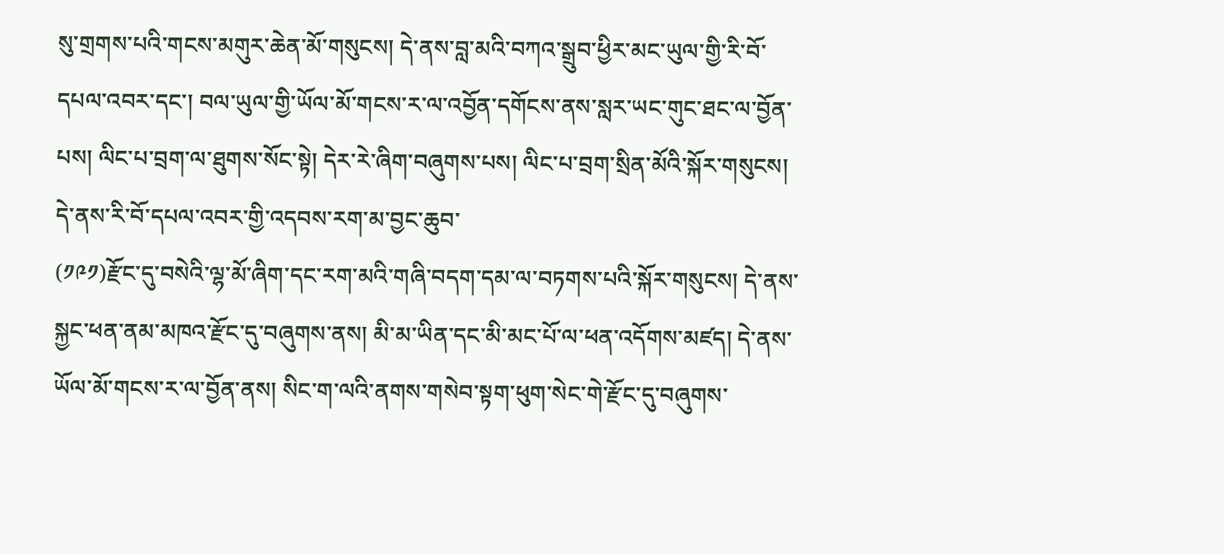སུ་གྲགས་པའི་གངས་མགུར་ཆེན་མོ་གསུངས། དེ་ནས་བླ་མའི་བཀའ་སྒྲུབ་ཕྱིར་མང་ཡུལ་གྱི་རི་བོ་དཔལ་འབར་དང་། བལ་ཡུལ་གྱི་ཡོལ་མོ་གངས་ར་ལ་འབྱོན་དགོངས་ནས་སླར་ཡང་གུང་ཐང་ལ་བྱོན་པས། ལིང་པ་བྲག་ལ་ཐུགས་སོང་སྟེ། དེར་རེ་ཞིག་བཞུགས་པས། ལིང་པ་བྲག་སྲིན་མོའི་སྐོར་གསུངས། དེ་ནས་རི་བོ་དཔལ་འབར་གྱི་འདབས་རག་མ་བྱང་ཆུབ་
(༡༩༡)རྫོང་དུ་བསེའི་ལྷ་མོ་ཞིག་དང་རག་མའི་གཞི་བདག་དམ་ལ་བཏགས་པའི་སྐོར་གསུངས། དེ་ནས་སྐྱང་ཕན་ནམ་མཁའ་རྫོང་དུ་བཞུགས་ནས། མི་མ་ཡིན་དང་མི་མང་པོ་ལ་ཕན་འདོགས་མཛད། དེ་ནས་ཡོལ་མོ་གངས་ར་ལ་བྱོན་ནས། སིང་ག་ལའི་ནགས་གསེབ་སྟག་ཕུག་སེང་གེ་རྫོང་དུ་བཞུགས་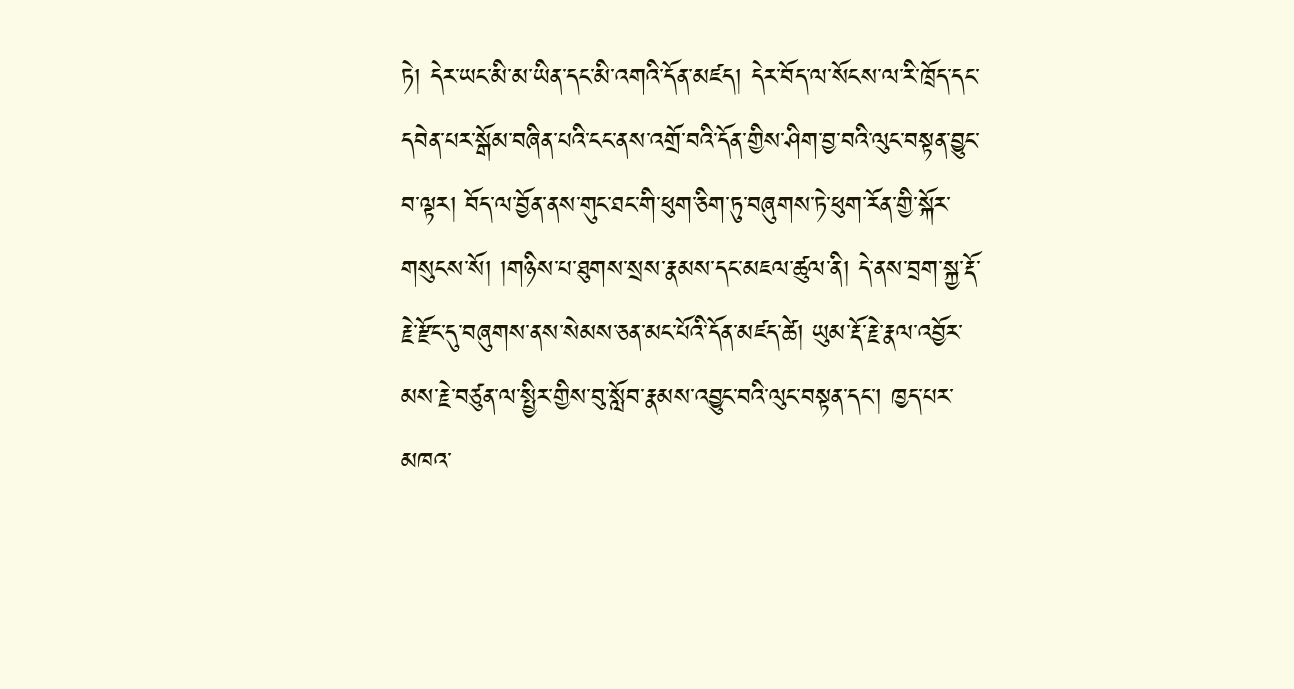ཏེ། དེར་ཡང་མི་མ་ཡིན་དང་མི་འགའི་དོན་མཛད། དེར་བོད་ལ་སོངས་ལ་རི་ཁྲོད་དང་དབེན་པར་སྒོམ་བཞིན་པའི་ངང་ནས་འགྲོ་བའི་དོན་གྱིས་ཤིག་བྱ་བའི་ལུང་བསྟན་བྱུང་བ་ལྟར། བོད་ལ་བྱོན་ནས་གུང་ཐང་གི་ཕུག་ཅིག་ཏུ་བཞུགས་ཏེ་ཕུག་རོན་གྱི་སྐོར་གསུངས་སོ། །གཉིས་པ་ཐུགས་སྲས་རྣམས་དང་མཇལ་ཚུལ་ནི། དེ་ནས་བྲག་སྐྱ་རྡོ་རྗེ་རྫོང་དུ་བཞུགས་ནས་སེམས་ཅན་མང་པོའི་དོན་མཛད་ཚེ། ཡུམ་རྡོ་རྗེ་རྣལ་འབྱོར་མས་རྗེ་བཙུན་ལ་སྤྱིར་གྱིས་བུ་སློབ་རྣམས་འབྱུང་བའི་ལུང་བསྟན་དང་། ཁྱད་པར་མཁའ་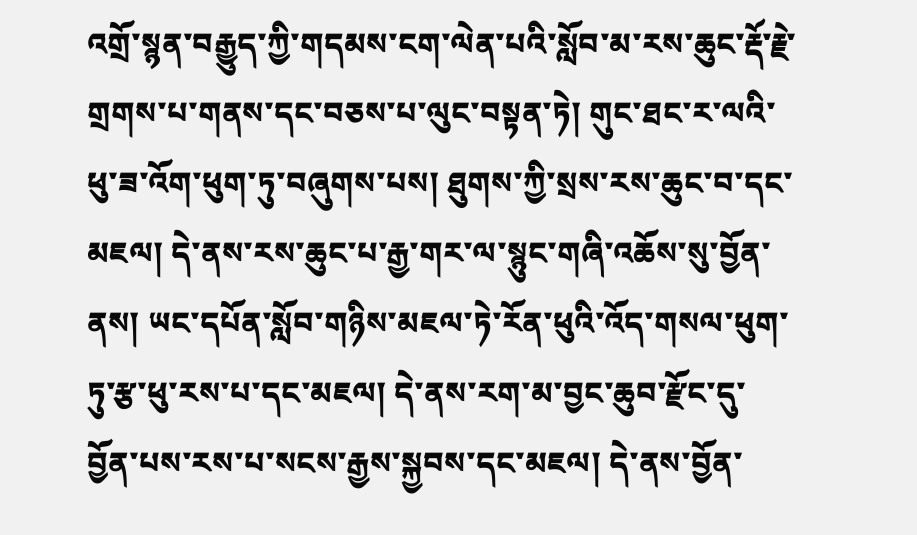འགྲོ་སྙན་བརྒྱུད་ཀྱི་གདམས་ངག་ལེན་པའི་སློབ་མ་རས་ཆུང་རྡོ་རྗེ་གྲགས་པ་གནས་དང་བཅས་པ་ལུང་བསྟན་ཏེ། གུང་ཐང་ར་ལའི་ཕུ་ཟ་འོག་ཕུག་ཏུ་བཞུགས་པས། ཐུགས་ཀྱི་སྲས་རས་ཆུང་བ་དང་མཇལ། དེ་ནས་རས་ཆུང་པ་རྒྱ་གར་ལ་སྙུང་གཞི་འཆོས་སུ་བྱོན་ནས། ཡང་དཔོན་སློབ་གཉིས་མཇལ་ཏེ་རོན་ཕུའི་འོད་གསལ་ཕུག་ཏུ་རྩ་ཕུ་རས་པ་དང་མཇལ། དེ་ནས་རག་མ་བྱང་ཆུབ་རྫོང་དུ་བྱོན་པས་རས་པ་སངས་རྒྱས་སྐྱབས་དང་མཇལ། དེ་ནས་བྱོན་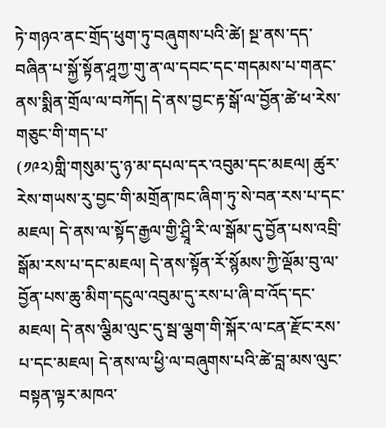ཏེ་གཉའ་ནང་གྲོད་ཕུག་ཏུ་བཞུགས་པའི་ཚེ། སྔ་ནས་དད་བཞིན་པ་སྐྱོ་སྟོན་ཤཱཀྱ་གུ་ན་ལ་དབང་དང་གདམས་པ་གནང་ནས་སྨིན་གྲོལ་ལ་བཀོད། དེ་ནས་བྱང་རྟ་སྒོ་ལ་བྱོན་ཚེ་ཕ་རེས་གཅུང་གི་གད་པ་
(༡༩༢)གླི་གསུམ་དུ་ཉ་མ་དཔལ་དར་འབུམ་དང་མཇལ། ཚུར་རེས་གཡས་རུ་བྱང་གི་མགྲོན་ཁང་ཞིག་ཏུ་སེ་བན་རས་པ་དང་མཇལ། དེ་ནས་ལ་སྟོད་རྒྱལ་གྱི་ཤྲཱི་རི་ལ་སྒོམ་དུ་བྱོན་པས་འབྲི་སྒོམ་རས་པ་དང་མཇལ། དེ་ནས་སྟོན་རོ་སྙོམས་ཀྱི་ལྡོམ་བུ་ལ་བྱོན་པས་ཆུ་མིག་དངུལ་འབུམ་དུ་རས་པ་ཞི་བ་འོད་དང་མཇལ། དེ་ནས་ལྕིམ་ལུང་དུ་སྦ་ལྕག་གི་སྐོར་ལ་ངན་རྫོང་རས་པ་དང་མཇལ། དེ་ནས་ལ་ཕྱི་ལ་བཞུགས་པའི་ཚེ་བླ་མས་ལུང་བསྟན་ལྟར་མཁའ་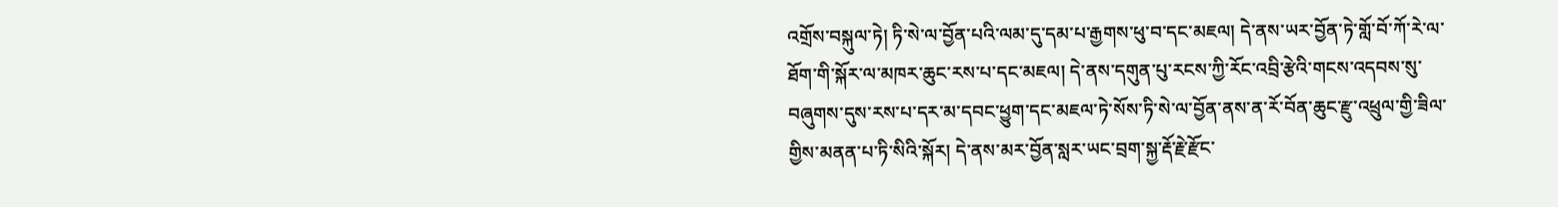འགྲོས་བསྐུལ་ཏེ། ཏི་སེ་ལ་བྱོན་པའི་ལམ་དུ་དམ་པ་རྒྱགས་ཕུ་བ་དང་མཇལ། དེ་ནས་ཡར་བྱོན་ཏེ་གློ་བོ་ཀོ་རེ་ལ་ཐོག་གི་སྐོར་ལ་མཁར་ཆུང་རས་པ་དང་མཇལ། དེ་ནས་དགུན་པུ་རངས་ཀྱི་རོང་འབྲི་རྩེའི་གངས་འདབས་སུ་བཞུགས་དུས་རས་པ་དར་མ་དབང་ཕྱུག་དང་མཇལ་ཏེ་སོས་ཏི་སེ་ལ་བྱོན་ནས་ན་རོ་བོན་ཆུང་རྫུ་འཕྲུལ་གྱི་ཟིལ་གྱིས་མནན་པ་ཏི་སིའི་སྐོར། དེ་ནས་མར་བྱོན་སླར་ཡང་བྲག་སྐྱ་རྡོ་རྗེ་རྫོང་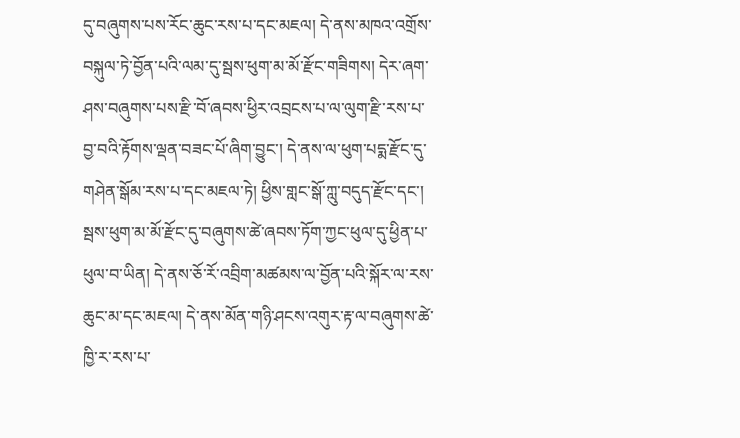དུ་བཞུགས་པས་རོང་ཆུང་རས་པ་དང་མཇལ། དེ་ནས་མཁའ་འགྲོས་བསྐུལ་ཏེ་བྱོན་པའི་ལམ་དུ་སྦས་ཕུག་མ་མོ་རྫོང་གཟིགས། དེར་ཞག་ཤས་བཞུགས་པས་རྫི་བོ་ཞབས་ཕྱིར་འབྲངས་པ་ལ་ལུག་རྫི་རས་པ་བྱ་བའི་རྟོགས་ལྡན་བཟང་པོ་ཞིག་བྱུང་། དེ་ནས་ལ་ཕུག་པདྨ་རྫོང་དུ་གཤེན་སྒོམ་རས་པ་དང་མཇལ་ཏེ། ཕྱིས་གླང་སྒོ་ཀླུ་བདུད་རྫོང་དང་། སྦས་ཕུག་མ་མོ་རྫོང་དུ་བཞུགས་ཚེ་ཞབས་ཏོག་ཀྱང་ཕུལ་དུ་ཕྱིན་པ་ཕུལ་བ་ཡིན། དེ་ནས་ཅོ་རོ་འབྲིག་མཚམས་ལ་བྱོན་པའི་སྐོར་ལ་རས་ཆུང་མ་དང་མཇལ། དེ་ནས་མོན་གཉི་ཤངས་འགུར་རྟ་ལ་བཞུགས་ཚེ་ཁྱི་ར་རས་པ་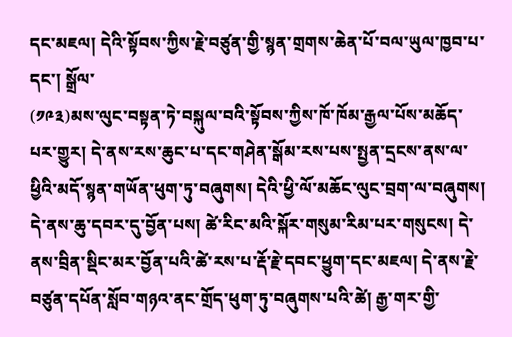དང་མཇལ། དེའི་སྟོབས་ཀྱིས་རྗེ་བཙུན་གྱི་སྙན་གྲགས་ཆེན་པོ་བལ་ཡུལ་ཁྱབ་པ་དང་། སྒྲོལ་
(༡༩༣)མས་ལུང་བསྟན་ཏེ་བསྐུལ་བའི་སྟོབས་ཀྱིས་ཁོ་ཁོམ་རྒྱལ་པོས་མཆོད་པར་གྱུར། དེ་ནས་རས་ཆུང་པ་དང་གཤེན་སྒོམ་རས་པས་སྤྱན་དྲངས་ནས་ལ་ཕྱིའི་མདོ་སྙན་གཡོན་ཕུག་ཏུ་བཞུགས། དེའི་ཕྱི་ལོ་མཆོང་ལུང་བྲག་ལ་བཞུགས། དེ་ནས་ཆུ་དབར་དུ་བྱོན་པས། ཚེ་རིང་མའི་སྐོར་གསུམ་རིམ་པར་གསུངས། དེ་ནས་བྲིན་སྡིང་མར་བྱོན་པའི་ཚེ་རས་པ་རྡོ་རྗེ་དབང་ཕྱུག་དང་མཇལ། དེ་ནས་རྗེ་བཙུན་དཔོན་སློབ་གཉའ་ནང་གྲོད་ཕུག་ཏུ་བཞུགས་པའི་ཚེ། རྒྱ་གར་གྱི་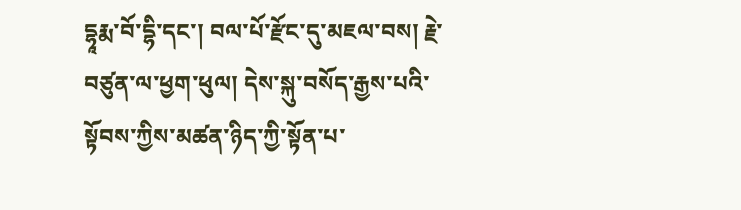དྷཱརྨ་བོ་དྷི་དང་། བལ་པོ་རྫོང་དུ་མཇལ་བས། རྗེ་བཙུན་ལ་ཕྱག་ཕུལ། དེས་སྐུ་བསོད་རྒྱས་པའི་སྟོབས་ཀྱིས་མཚན་ཉིད་ཀྱི་སྟོན་པ་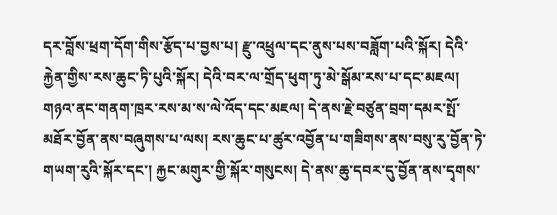དར་བློས་ཕྲག་དོག་གིས་རྩོད་པ་བྱས་པ། རྫུ་འཕྲུལ་དང་ནུས་པས་བཟློག་པའི་སྐོར། དེའི་རྐྱེན་གྱིས་རས་ཆུང་ཏི་པུའི་སྐོར། དེའི་བར་ལ་གྲོད་ཕུག་ཏུ་མེ་སྒོམ་རས་པ་དང་མཇལ། གཉའ་ནང་གནག་ཁྲར་རས་མ་ས་ལེ་འོད་དང་མཇལ། དེ་ནས་རྗེ་བཙུན་བྲག་དམར་སྤོ་མཐོར་བྱོན་ནས་བཞུགས་པ་ལས། རས་ཆུང་པ་ཚུར་འབྱོན་པ་གཟིགས་ནས་བསུ་རུ་བྱོན་ཏེ་གཡག་རུའི་སྐོར་དང་། རྐྱང་མགུར་གྱི་སྐོར་གསུངས། དེ་ནས་ཆུ་དབར་དུ་བྱོན་ནས་དྭགས་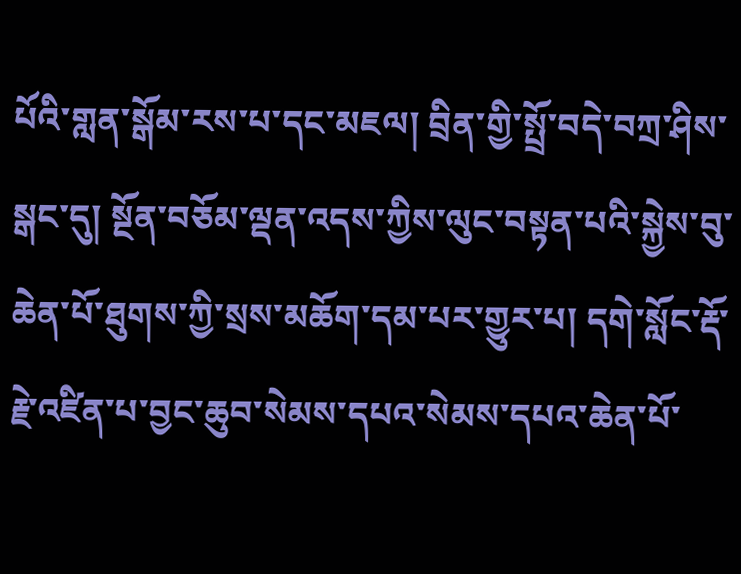པོའི་གླན་སྒོམ་རས་པ་དང་མཇལ། བྲིན་གྱི་སྤྲོ་བདེ་བཀྲ་ཤིས་སྒང་དུ། སྔོན་བཅོམ་ལྡན་འདས་ཀྱིས་ལུང་བསྟན་པའི་སྐྱེས་བུ་ཆེན་པོ་ཐུགས་ཀྱི་སྲས་མཆོག་དམ་པར་གྱུར་པ། དགེ་སློང་རྡོ་རྗེ་འཛིན་པ་བྱང་ཆུབ་སེམས་དཔའ་སེམས་དཔའ་ཆེན་པོ་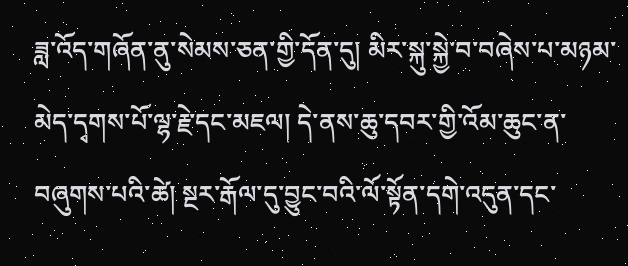ཟླ་འོད་གཞོན་ནུ་སེམས་ཅན་གྱི་དོན་དུ། མིར་སྐུ་སྐྱེ་བ་བཞེས་པ་མཉམ་མེད་དྭགས་པོ་ལྷ་རྗེ་དང་མཇལ། དེ་ནས་ཆུ་དབར་གྱི་འོམ་ཆུང་ན་བཞུགས་པའི་ཚེ། སྔར་རྒོལ་དུ་བྱུང་བའི་ལོ་སྟོན་དགེ་འདུན་དང་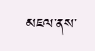མཇལ་ནས་